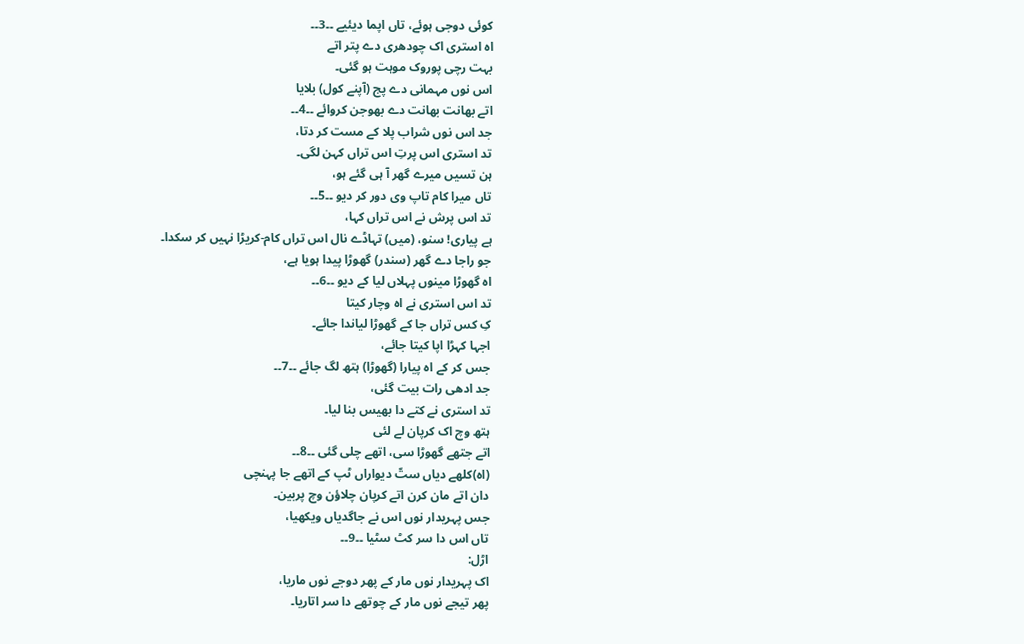کوئی دوجی ہوئے، تاں اپما دیئیے ۔۔3۔۔
اہ استری اک چودھری دے پتر اتے
بہت رچی پوروک موہت ہو گئی۔
اس نوں مہمانی دے پج (آپنے کول) بلایا
اتے بھانت بھانت دے بھوجن کروائے ۔۔4۔۔
جد اس نوں شراب پلا کے مست کر دتا،
تد استری اس پرتِ اس تراں کہن لگی۔
ہن تسیں میرے گھر آ ہی گئے ہو،
تاں میرا کام تاپ وی دور کر دیو ۔۔5۔۔
تد اس پرش نے اس تراں کہا،
ہے پیاری! سنو، (میں) تہاڈے نال اس تراں کام-کریڑا نہیں کر سکدا۔
جو راجا دے گھر (سندر) گھوڑا پیدا ہویا ہے،
اہ گھوڑا مینوں پہلاں لیا کے دیو ۔۔6۔۔
تد اس استری نے اہ وچار کیتا
کِ کس تراں جا کے گھوڑا لیاندا جائے۔
اجہا کہڑا اپا کیتا جائے،
جس کر کے اہ پیارا (گھوڑا) ہتھ لگ جائے ۔۔7۔۔
جد ادھی رات بیت گئی،
تد استری نے کتے دا بھیس بنا لیا۔
ہتھ وچ اک کرپان لے لئی
اتے جتھے گھوڑا سی، اتھے چلی گئی ۔۔8۔۔
(اہ)کلھے دیاں ستّ دیواراں ٹپ کے اتھے جا پہنچی
دان اتے مان کرن اتے کرپان چلاؤن وچ پربین۔
جس پہریدار نوں اس نے جاگدیاں ویکھیا،
تاں اس دا سر کٹ سٹیا ۔۔9۔۔
اڑل:
اک پہریدار نوں مار کے پھر دوجے نوں ماریا،
پھر تیجے نوں مار کے چوتھے دا سر اتاریا۔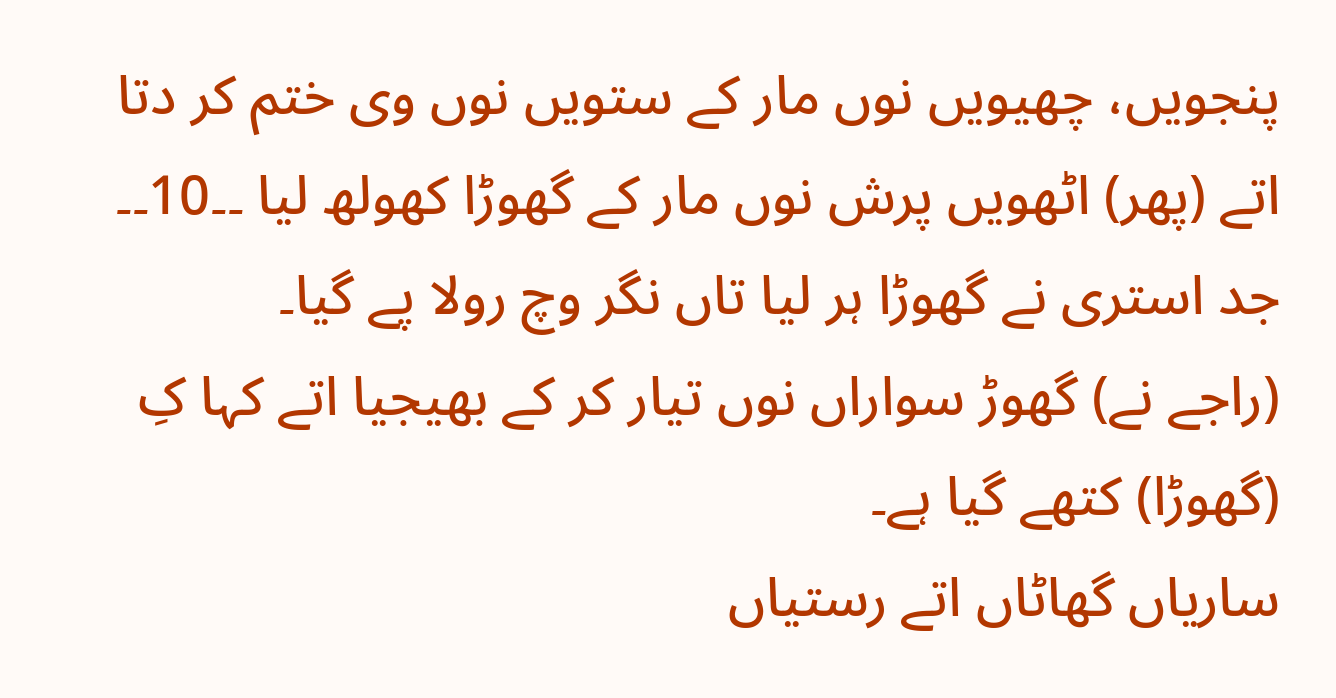پنجویں، چھیویں نوں مار کے ستویں نوں وی ختم کر دتا
اتے (پھر) اٹھویں پرش نوں مار کے گھوڑا کھولھ لیا ۔۔10۔۔
جد استری نے گھوڑا ہر لیا تاں نگر وچ رولا پے گیا۔
(راجے نے) گھوڑ سواراں نوں تیار کر کے بھیجیا اتے کہا کِ (گھوڑا) کتھے گیا ہے۔
ساریاں گھاٹاں اتے رستیاں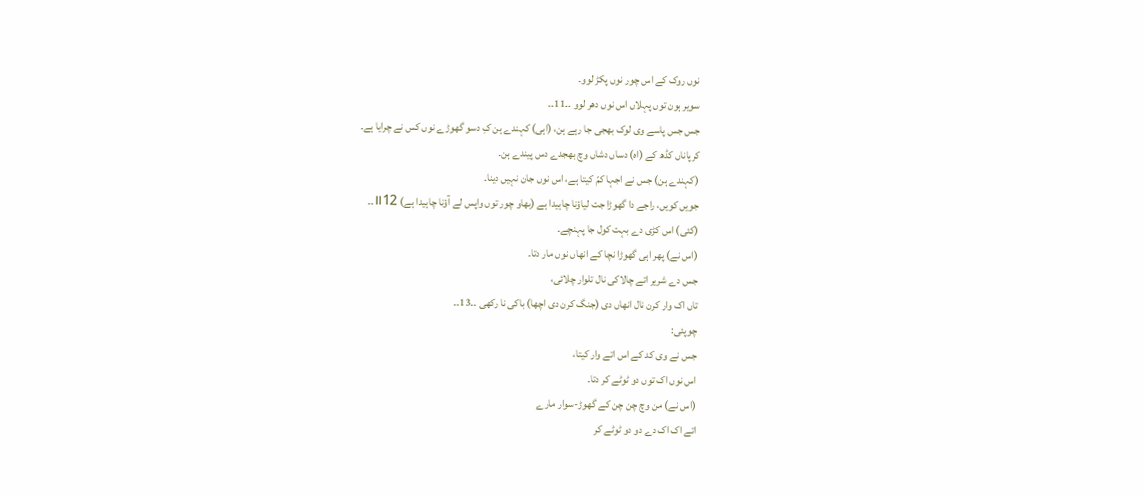نوں روک کے اس چور نوں پکڑ لوو۔
سویر ہون توں پہلاں اس نوں دھر لوو ۔۔11۔۔
جس جس پاسے وی لوک بھجی جا رہے ہن، (اہی) کہندے ہن کِ دسو گھوڑے نوں کس نے چرایا ہے۔
کرپاناں کڈھ کے (اہ) دساں دشاں وچ بھجدے دس پیندے ہن۔
(کہندے ہن) جس نے اجہا کمّ کیتا ہے، اس نوں جان نہیں دینا۔
جویں کویں، راجے دا گھوڑا جت لیاؤنا چاہیدا ہے (بھاو چور توں واپس لے آؤنا چاہیدا ہے) ॥12۔۔
(کئی) اس کڑی دے بہت کول جا پہنچے۔
(اس نے) پھر اہی گھوڑا نچا کے انھاں نوں مار دتا۔
جس دے شریر اتے چالاکی نال تلوار چلائی،
تاں اک وار کرن نال انھاں دی (جنگ کرن دی اچھا) باکی نا رکھی ۔۔13۔۔
چوپئی:
جس نے وی کد کے اس اتے وار کیتا،
اس نوں اک توں دو ٹوٹے کر دتا۔
(اس نے) من وچ چن چن کے گھوڑ-سوار مارے
اتے اک اک دے دو دو ٹوٹے کر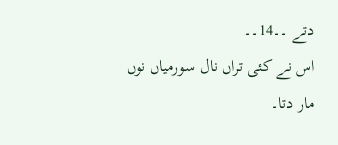دتے ۔۔14۔۔
اس نے کئی تراں نال سورمیاں نوں مار دتا۔